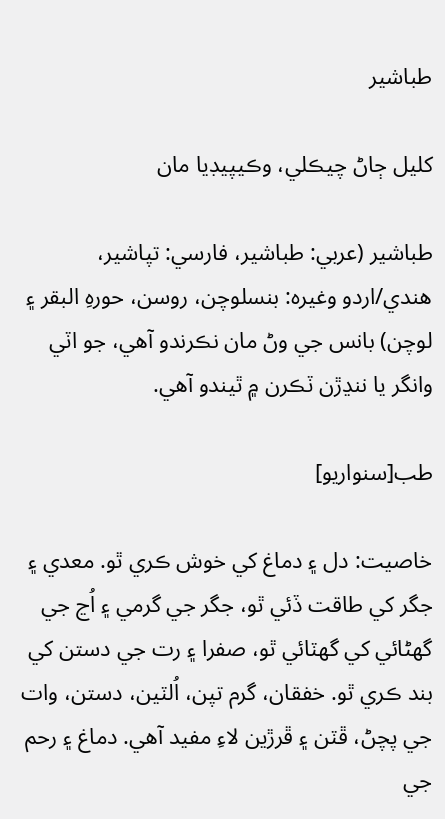طباشير

کليل ڄاڻ چيڪلي، وڪيپيڊيا مان

طباشير (عربي: طباشير، فارسي: تپاشير، هندي/اردو وغيره: بنسلوچن، روسن، حورهِ البقر ۽ لوچن) بانس جي وڻ مان نڪرندو آهي، جو اٽي وانگر يا ننڍڙن ٽڪرن ۾ ٿيندو آهي.

طب[سنواريو]

خاصيت: دل ۽ دماغ کي خوش ڪري ٿو. معدي ۽ جگر کي طاقت ڏئي ٿو، جگر جي گرمي ۽ اُڃ جي گهڻائي کي گهٽائي ٿو، صفرا ۽ رت جي دستن کي بند ڪري ٿو. خفقان، گرم تپن، اُلٽين، دستن، وات جي پچڻ، ڦٽن ۽ ڦرڙين لاءِ مفيد آهي. دماغ ۽ رحم جي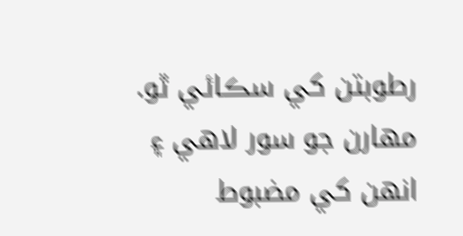رطوبتن کي سڪائي ٿو. مھارن جو سور لاهي ۽ انهن کي مضبوط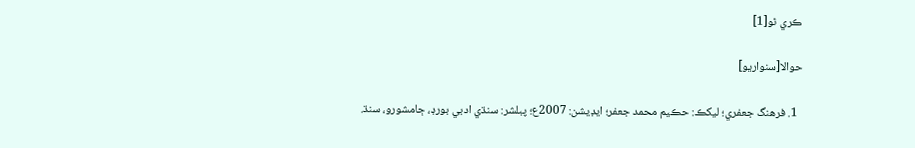ڪري ٿو[1]

حوالا[سنواريو]

  1. فرھنگ جعفري؛ ليکڪ: حڪيم محمد جعفر؛ ايڊيشن: 2007ع؛ پبلشر: سنڌي ادبي بورڊ، ڄامشورو، سنڌ.